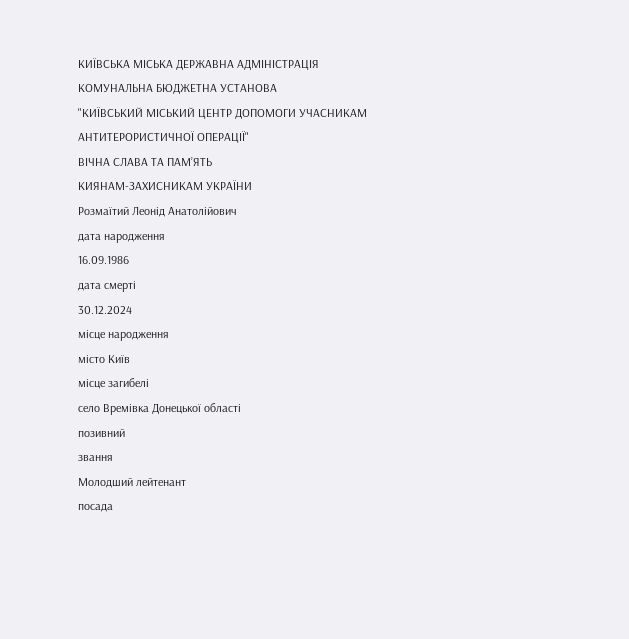КИЇВСЬКА МІСЬКА ДЕРЖАВНА АДМІНІСТРАЦІЯ
КОМУНАЛЬНА БЮДЖЕТНА УСТАНОВА
"КИЇВСЬКИЙ МІСЬКИЙ ЦЕНТР ДОПОМОГИ УЧАСНИКАМ АНТИТЕРОРИСТИЧНОЇ ОПЕРАЦІЇ"
ВІЧНА СЛАВА ТА ПАМ’ЯТЬ
КИЯНАМ-ЗАХИСНИКАМ УКРАЇНИ
Розмаїтий Леонід Анатолійович
дата народження
16.09.1986
дата смерті
30.12.2024
місце народження
місто Київ
місце загибелі
село Времівка Донецької області
позивний
звання
Молодший лейтенант
посада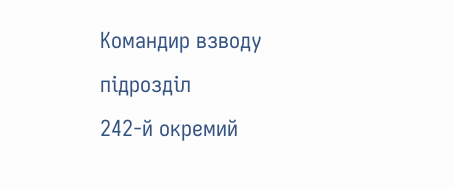Командир взводу
підрозділ
242-й окремий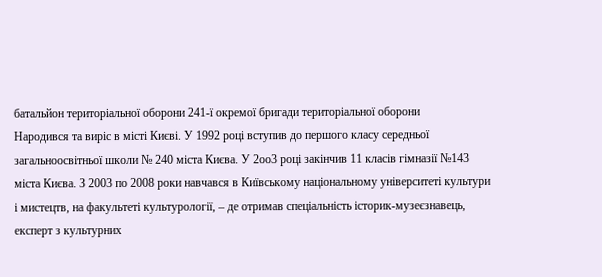батальйон територіальної оборони 241-ї окремої бригади територіальної оборони
Народився та виріс в місті Києві. У 1992 році вступив до першого класу середньої загальноосвітньої школи № 240 міста Києва. У 2оо3 році закінчив 11 класів гімназії №143 міста Києва. З 2003 по 2008 роки навчався в Київському національному університеті культури і мистецтв, на факультеті культурології, – де отримав спеціальність історик-музеєзнавець, експерт з культурних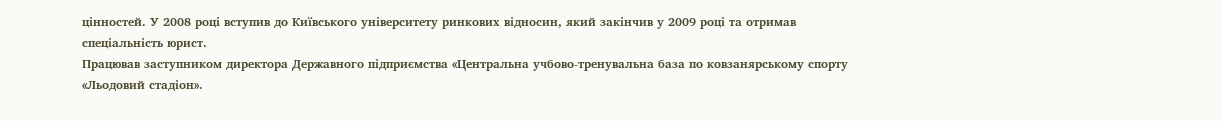цінностей. У 2008 році вступив до Київського університету ринкових відносин, який закінчив у 2009 році та отримав спеціальність юрист.
Працював заступником директора Державного підприємства «Центральна учбово-тренувальна база по ковзанярському спорту «Льодовий стадіон».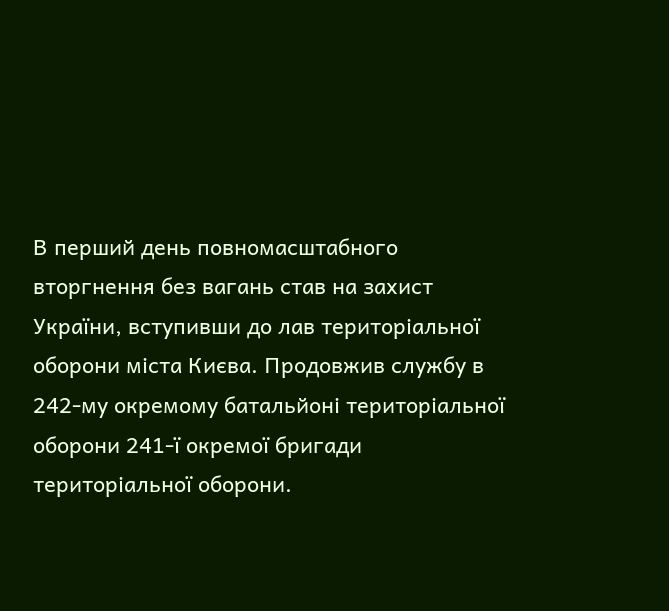В перший день повномасштабного вторгнення без вагань став на захист України, вступивши до лав територіальної оборони міста Києва. Продовжив службу в 242-му окремому батальйоні територіальної оборони 241-ї окремої бригади територіальної оборони.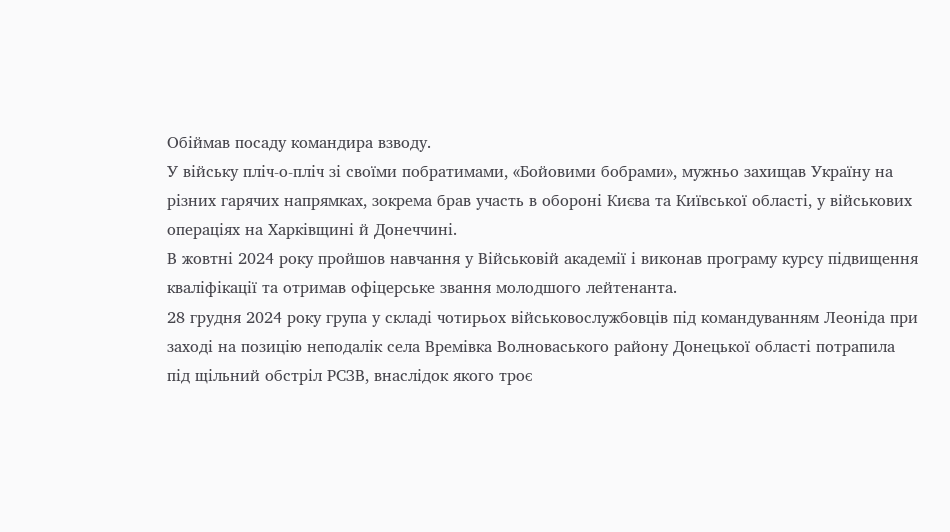Обіймав посаду командира взводу.
У війську пліч-о-пліч зі своїми побратимами, «Бойовими бобрами», мужньо захищав Україну на різних гарячих напрямках, зокрема брав участь в обороні Києва та Київської області, у військових операціях на Харківщині й Донеччині.
В жовтні 2024 року пройшов навчання у Військовій академії і виконав програму курсу підвищення кваліфікації та отримав офіцерське звання молодшого лейтенанта.
28 грудня 2024 року група у складі чотирьох військовослужбовців під командуванням Леоніда при заході на позицію неподалік села Времівка Волноваського району Донецької області потрапила під щільний обстріл РСЗВ, внаслідок якого троє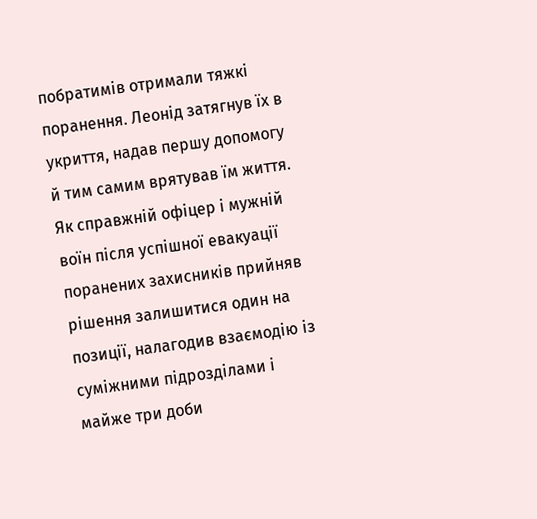побратимів отримали тяжкі поранення. Леонід затягнув їх в укриття, надав першу допомогу й тим самим врятував їм життя. Як справжній офіцер і мужній воїн після успішної евакуації поранених захисників прийняв рішення залишитися один на позиції, налагодив взаємодію із суміжними підрозділами і майже три доби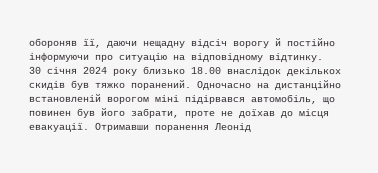обороняв її, даючи нещадну відсіч ворогу й постійно інформуючи про ситуацію на відповідному відтинку.
30 січня 2024 року близько 18.00 внаслідок декількох скидів був тяжко поранений. Одночасно на дистанційно встановленій ворогом міні підірвався автомобіль, що повинен був його забрати, проте не доїхав до місця евакуації. Отримавши поранення Леонід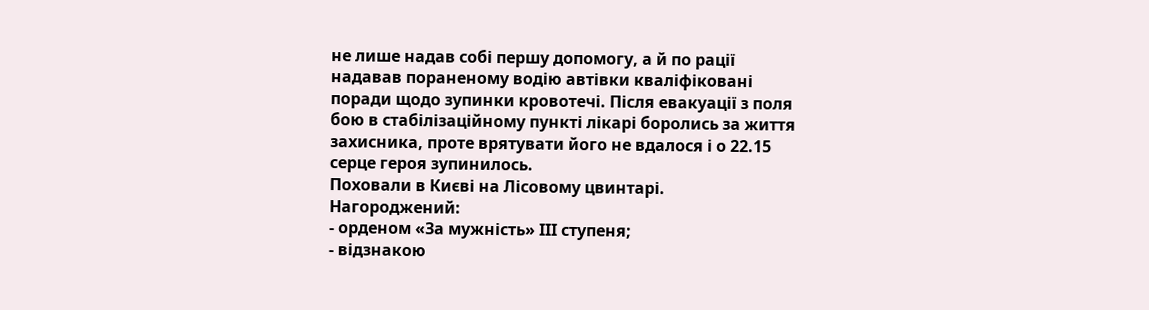не лише надав собі першу допомогу, а й по рації надавав пораненому водію автівки кваліфіковані поради щодо зупинки кровотечі. Після евакуації з поля бою в стабілізаційному пункті лікарі боролись за життя захисника, проте врятувати його не вдалося і о 22.15 серце героя зупинилось.
Поховали в Києві на Лісовому цвинтарі.
Нагороджений:
- орденом «За мужність» III ступеня;
- відзнакою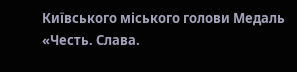Київського міського голови Медаль «Честь. Слава.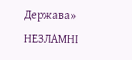Держава»
НЕЗЛАМНІ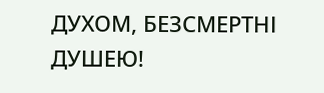ДУХОМ, БЕЗСМЕРТНІ ДУШЕЮ!